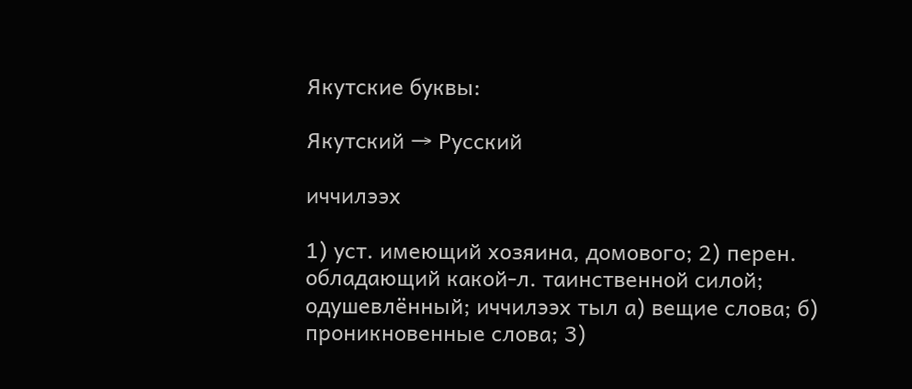Якутские буквы:

Якутский → Русский

иччилээх

1) уст. имеющий хозяина, домового; 2) перен. обладающий какой-л. таинственной силой; одушевлённый; иччилээх тыл а) вещие слова; б) проникновенные слова; 3)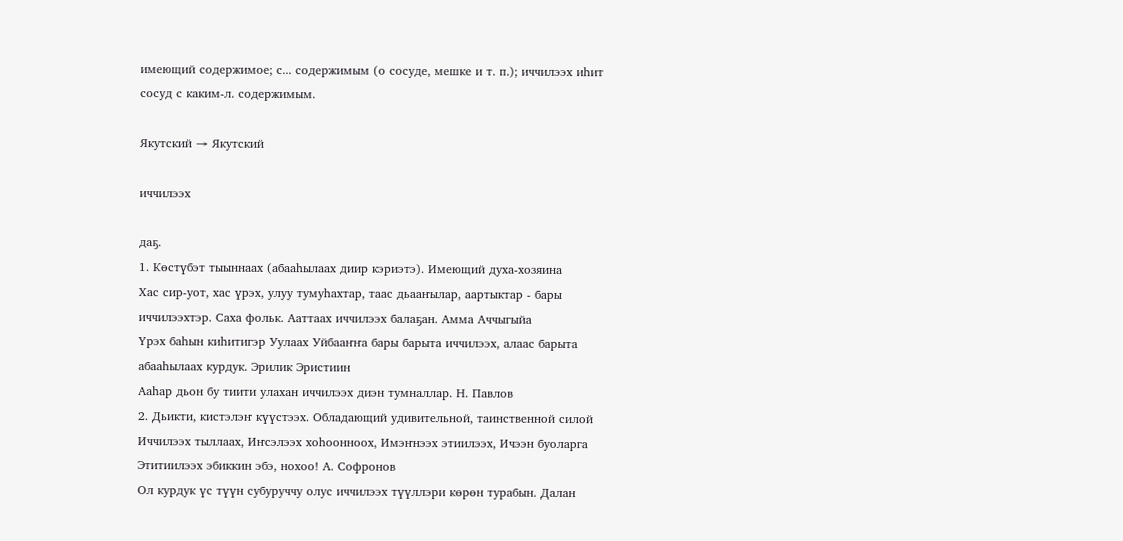имеющий содержимое; с... содержимым (о сосуде, мешке и т. п.); иччилээх иһит сосуд с каким-л. содержимым.

Якутский → Якутский

иччилээх

даҕ.
1. Көстүбэт тыыннаах (абааһылаах диир кэриэтэ). Имеющий духа-хозяина
Хас сир-уот, хас үрэх, улуу тумуһахтар, таас дьааҥылар, аартыктар - бары иччилээхтэр. Саха фольк. Ааттаах иччилээх балаҕан. Амма Аччыгыйа
Үрэх баһын киһитигэр Уулаах Уйбааҥҥа бары барыта иччилээх, алаас барыта абааһылаах курдук. Эрилик Эристиин
Ааһар дьон бу тиити улахан иччилээх диэн тумналлар. Н. Павлов
2. Дьикти, кистэлэҥ күүстээх. Обладающий удивительной, таинственной силой
Иччилээх тыллаах, Иҥсэлээх хоһоонноох, Имэҥнээх этиилээх, Ичээн буоларга Этитиилээх эбиккин эбэ, нохоо! А. Софронов
Ол курдук үс түүн субуруччу олус иччилээх түүллэри көрөн турабын. Далан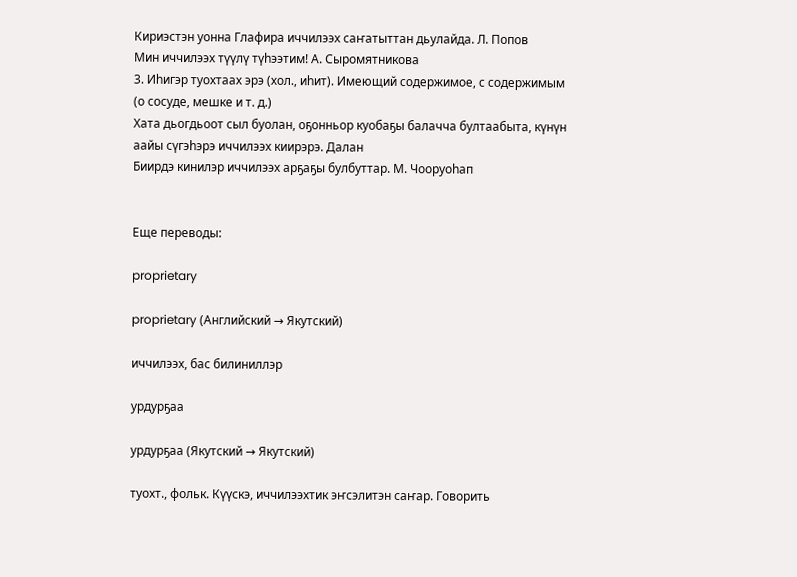Кириэстэн уонна Глафира иччилээх саҥатыттан дьулайда. Л. Попов
Мин иччилээх түүлү түһээтим! А. Сыромятникова
3. Иһигэр туохтаах эрэ (хол., иһит). Имеющий содержимое, с содержимым (о сосуде, мешке и т. д.)
Хата дьогдьоот сыл буолан, оҕонньор куобаҕы балачча бултаабыта, күнүн аайы сүгэһэрэ иччилээх киирэрэ. Далан
Биирдэ кинилэр иччилээх арҕаҕы булбуттар. М. Чооруоһап


Еще переводы:

proprietary

proprietary (Английский → Якутский)

иччилээх, бас билиниллэр

урдурҕаа

урдурҕаа (Якутский → Якутский)

туохт., фольк. Күүскэ, иччилээхтик эҥсэлитэн саҥар. Говорить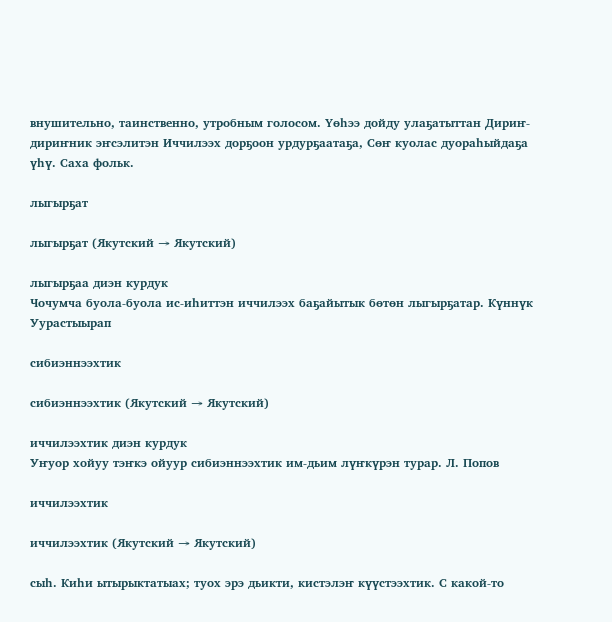внушительно, таинственно, утробным голосом. Үөһээ дойду улаҕатыттан Дириҥ-дириҥник эҥсэлитэн Иччилээх дорҕоон урдурҕаатаҕа, Сөҥ куолас дуораһыйдаҕа үһү. Саха фольк.

лыгырҕат

лыгырҕат (Якутский → Якутский)

лыгырҕаа диэн курдук
Чочумча буола-буола ис-иһиттэн иччилээх баҕайытык бөтөн лыгырҕатар. Күннүк Уурастыырап

сибиэннээхтик

сибиэннээхтик (Якутский → Якутский)

иччилээхтик диэн курдук
Уҥуор хойуу тэҥкэ ойуур сибиэннээхтик им-дьим лүҥкүрэн турар. Л. Попов

иччилээхтик

иччилээхтик (Якутский → Якутский)

сыһ. Киһи ытырыктатыах; туох эрэ дьикти, кистэлэҥ күүстээхтик. С какой-то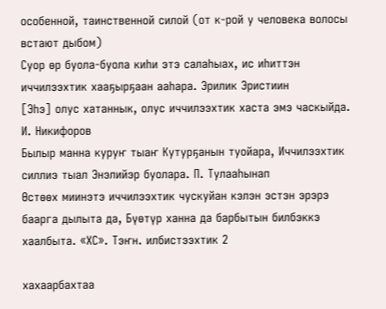особенной, таинственной силой (от к-рой у человека волосы встают дыбом)
Суор өр буола-буола киһи этэ салаһыах, ис иһиттэн иччилээхтик хааҕырҕаан ааһара. Эрилик Эристиин
[Эһэ] олус хатаннык, олус иччилээхтик хаста эмэ часкыйда. И. Никифоров
Былыр манна куруҥ тыаҥ Кутурҕанын туойара, Иччилээхтик силлиэ тыал Энэлийэр буолара. П. Тулааһынап
Өстөөх миинэтэ иччилээхтик чускуйан кэлэн эстэн эрэрэ баарга дылыта да, Бүөтүр ханна да барбытын билбэккэ хаалбыта. «ХС». Тэҥн. илбистээхтик 2

хахаарбахтаа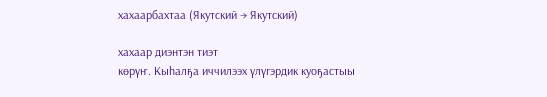хахаарбахтаа (Якутский → Якутский)

хахаар диэнтэн тиэт
көрүҥ. Кыһалҕа иччилээх үлүгэрдик куоҕастыы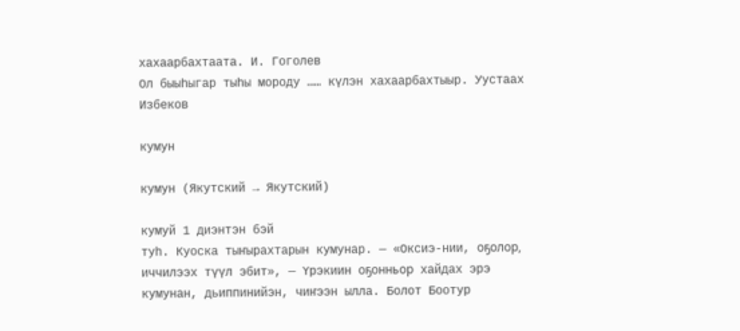хахаарбахтаата. И. Гоголев
Ол быыһыгар тыһы мороду …… күлэн хахаарбахтыыр. Уустаах Избеков

кумун

кумун (Якутский → Якутский)

кумуй 1 диэнтэн бэй
туһ. Куоска тыҥырахтарын кумунар. — «Оксиэ-нии, оҕолор, иччилээх түүл эбит», — Үрэкиин оҕонньор хайдах эрэ кумунан, дьиппинийэн, чиҥээн ылла. Болот Боотур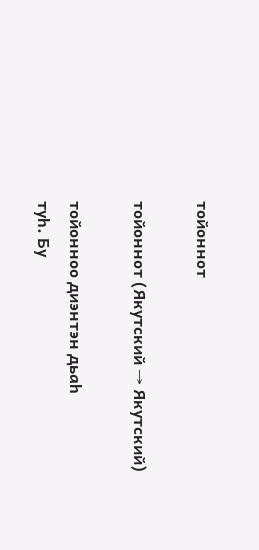тойоннот

тойоннот (Якутский → Якутский)

тойонноо диэнтэн дьаһ
туһ. Бу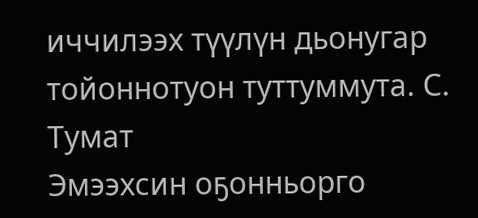иччилээх түүлүн дьонугар тойоннотуон туттуммута. С. Тумат
Эмээхсин оҕонньорго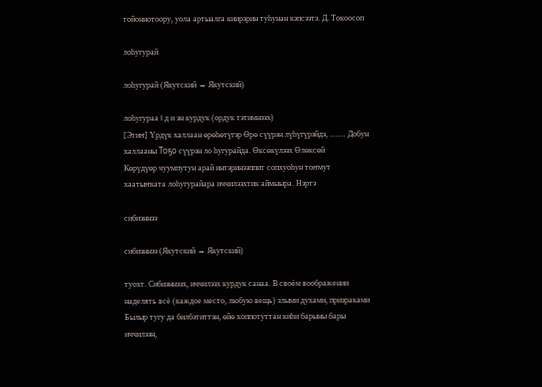тойоннотоору, уола артыалга киирэрин туһунан кэпсээтэ. Д. Токоосоп

лоһугурай

лоһугурай (Якутский → Якутский)

лоһугураа I д и эн курдук (ордук тэтимнээх)
[Этиҥ] Үрдүк халлаан өрөһөтүгэр Өрө сүүрэн лүһүгүрэйдэ, …… Добун халлааны Тоҕо сүүрэн ло һугурайда. Өксөкүлээх Өлөксөй
Көрүдүөр чуумпутун арай интэринээппит сопхуоһун тоҥмут хаатыҥката лоһугурайара иччилээхтик аймыыра. Нэртэ

сибиэннээ

сибиэннээ (Якутский → Якутский)

туохт. Сибиэннээх, иччилээх курдук санаа. В своём воображении наделять всё (каждое место, любую вещь) злыми духами, призраками
Былыр тугу да билбэтиттэн, өйө хоппотуттан киһи барыны бары иччилээн,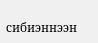сибиэннээн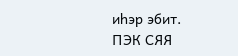иһэр эбит. ПЭК СЯЯ